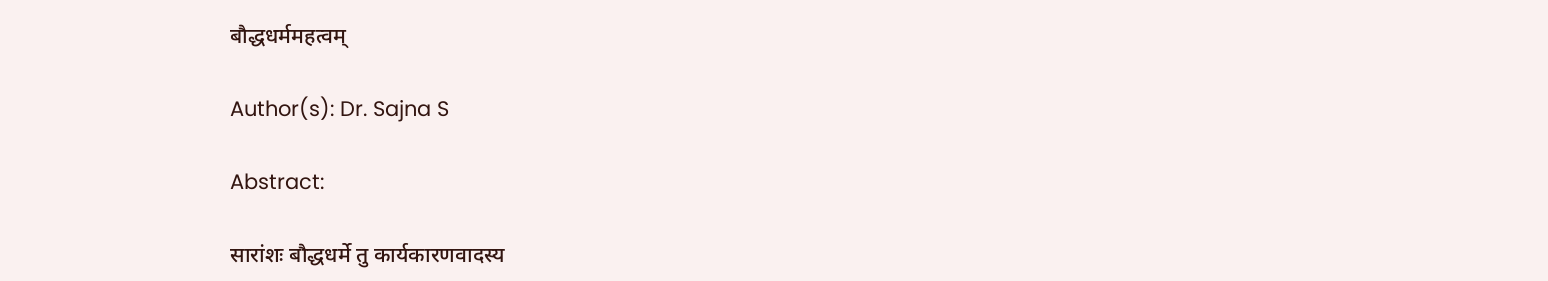बौद्धधर्ममहत्वम्

Author(s): Dr. Sajna S

Abstract:

सारांशः बौद्धधर्मे तु कार्यकारणवादस्य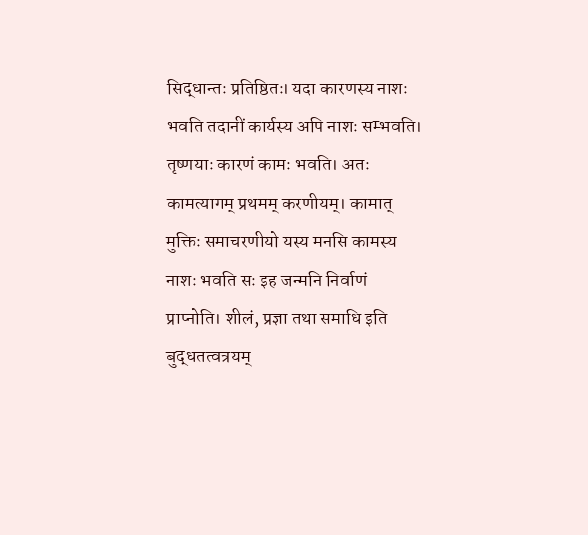सिद्धान्तः प्रतिष्ठितः। यदा कारणस्य नाशः भवति तदानीं कार्यस्य अपि नाशः सम्भवति। तृष्णयाः कारणं कामः भवति। अतः कामत्यागम् प्रथमम् करणीयम्। कामात् मुक्तिः समाचरणीयो यस्य मनसि कामस्य नाशः भवति सः इह जन्मनि निर्वाणं प्राप्नोति। शीलं, प्रज्ञा तथा समाधि इति बुद्धतत्वत्रयम्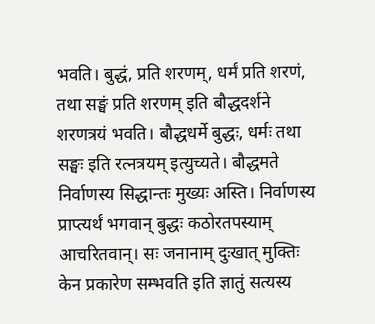भवति। बुद्धं, प्रति शरणम्, धर्मं प्रति शरणं, तथा सङ्घं प्रति शरणम् इति बौद्धदर्शने शरणत्रयं भवति। बौद्धधर्मे बुद्धः, धर्मः तथा सङ्घः इति रत्नत्रयम् इत्युच्यते। बौद्धमते निर्वाणस्य सिद्धान्तः मुख्यः अस्ति। निर्वाणस्य प्राप्त्यर्थं भगवान् बुद्धः कठोरतपस्याम् आचरितवान्। सः जनानाम् दुःखात् मुक्तिः केन प्रकारेण सम्भवति इति ज्ञातुं सत्यस्य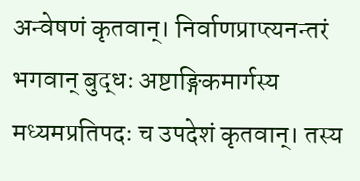अन्वेषणं कृतवान्। निर्वाणप्राप्त्यनन्तरं भगवान् बुद्धः अष्टाङ्गिकमार्गस्य मध्यमप्रतिपदः च उपदेशं कृतवान्। तस्य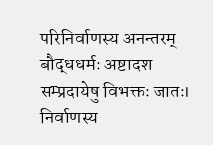परिनिर्वाणस्य अनन्तरम् बौद्धधर्मः अष्टादश सम्प्रदायेषु विभक्तः जातः। निर्वाणस्य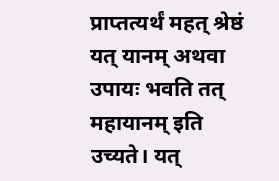प्राप्तत्यर्थं महत् श्रेष्ठं यत् यानम् अथवा उपायः भवति तत् महायानम् इति उच्यते। यत्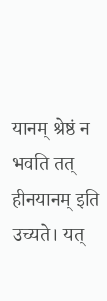यानम् श्रेष्ठं न भवति तत् हीनयानम् इति उच्यते। यत्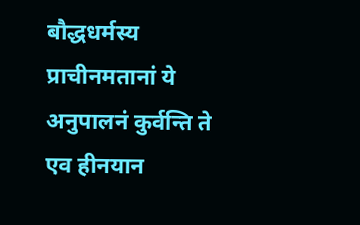बौद्धधर्मस्य प्राचीनमतानां ये अनुपालनं कुर्वन्ति ते एव हीनयान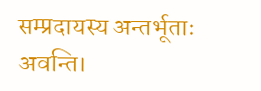सम्प्रदायस्य अन्तर्भूताः अवन्ति।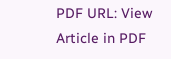PDF URL: View Article in PDF